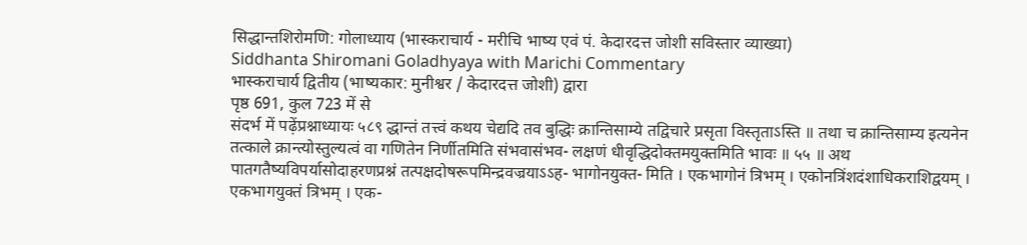सिद्धान्तशिरोमणि: गोलाध्याय (भास्कराचार्य - मरीचि भाष्य एवं पं. केदारदत्त जोशी सविस्तार व्याख्या)
Siddhanta Shiromani Goladhyaya with Marichi Commentary
भास्कराचार्य द्वितीय (भाष्यकार: मुनीश्वर / केदारदत्त जोशी) द्वारा
पृष्ठ 691, कुल 723 में से
संदर्भ में पढ़ेंप्रश्नाध्यायः ५८९ द्धान्तं तत्त्वं कथय चेद्यदि तव बुद्धिः क्रान्तिसाम्ये तद्विचारे प्रसृता विस्तृताऽस्ति ॥ तथा च क्रान्तिसाम्य इत्यनेन तत्काले क्रान्त्योस्तुल्यत्वं वा गणितेन निर्णीतमिति संभवासंभव- लक्षणं धीवृद्धिदोक्तमयुक्तमिति भावः ॥ ५५ ॥ अथ पातगतैष्यविपर्यासोदाहरणप्रश्नं तत्पक्षदोषरूपमिन्द्रवज्रयाऽऽह- भागोनयुक्त- मिति । एकभागोनं त्रिभम् । एकोनत्रिंशदंशाधिकराशिद्वयम् । एकभागयुक्तं त्रिभम् । एक-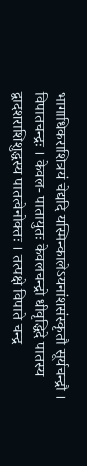भागाधिकराशित्रयं चेद्यदि यस्मिन्कालेऽयनांशसंस्कृतौ सूर्यचन्द्रौ । विपातचन्द्रः । केवल- पातायुतः केवलचन्द्रो धीवृद्धिदे पातस्य द्वादशराशिशुद्धस्य पातत्वेनोक्तः । तत्पक्षे विपाते चन्द्र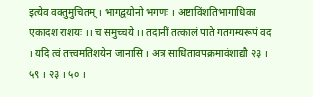इत्येव वक्तुमुचितम् । भागद्वयोनो भगणः । अष्टाविंशतिभागाधिका एकादश राशयः ।। च समुच्चये ।। तदानीं तत्कालं पाते गतगम्यरूपं वद । यदि त्वं तत्त्वमतिशयेन जानासि । अत्र साधितावपक्रमावंशाद्यौ २३ । ५९ । २३ । ५० ।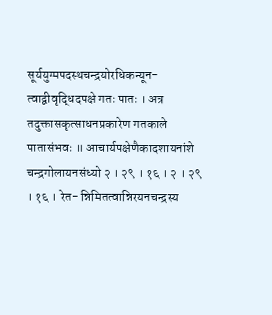सूर्ययुग्मपदस्थचन्द्रयोरधिकन्यून- त्वाद्वीवृद्धिदपक्षे गतः पातः । अत्र तदुक्तासकृत्साधनप्रकारेण गतकाले पातासंभवः ॥ आचार्यपक्षेणैकादशायनांशे चन्द्रगोलायनसंध्यो २ । २९ । १६ । २ । २९ । १६ । रेत- न्निमितत्वान्निरयनचन्द्रस्य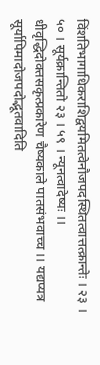विंशतिभागाधिकराशिद्वयमितत्वेनौजपदस्थितत्वात्तत्क्रान्तेः । २३ । ५० । सूर्यक्रान्तितो २३ । ५९ । न्यूनत्वादेष्यः ।। धीवृद्धिदोक्तसकृत्प्रकारेण चैष्यकाले पातसंभवाच्च ।। यद्यप्यत्र सूर्यापिमादोजपदोद्भूतवादिति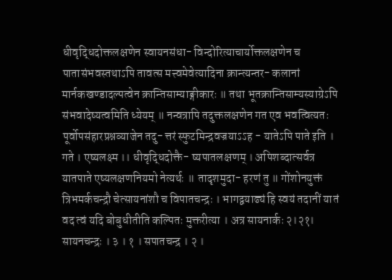धीवृद्धिदोक्तलक्षणेन स्वायनसंधा- विन्दोरित्याचार्योक्तलक्षणेन च पातासंभवस्तथाऽपि तावत्स मत्त्वमेवेत्यादिना क्रान्त्यन्तर- कलानां मार्नकखण्डादल्पत्वेन क्रान्तिसाम्याङ्गीकारः ॥ तथा भूतक्रान्तिसाम्यस्याग्रेऽपि संभवादेष्यत्वमिति ध्येयम् ॥ नन्वत्रापि तदुक्तलक्षणेन गत एव भवत्वित्यतः पूर्वोपसंहारप्रश्नव्याजेन तदु- त्तरं स्फुटमिन्द्रवज्रयाऽऽह - यातेऽपि पाते इति । गते । एष्यलक्ष्म ।। धीवृद्धिदोक्तै- ष्यपातलक्षणम् । अपिशब्दात्सर्वत्र यातपाते एष्यलक्षणनियमो नेत्यर्थः ॥ तादृशमुदा- हरणं तु ॥ गोंशोनयुक्तं त्रिभमर्कचन्द्रौ चेत्सायनांशौ च विपातचन्द्रः । भागद्वयाढ्यं हि स्वयं तदानीं यातं वद त्वं यदि बोबुधीतीति कल्पितः मुक्तरीत्या । अत्र सायनार्कः २।२१। सायनचन्द्रः । ३ । १ । सपातचन्द्र । २ ।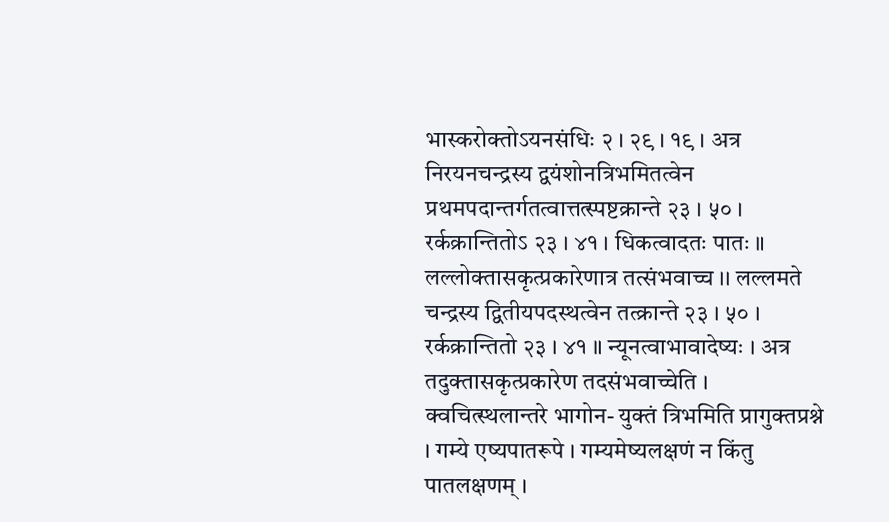भास्करोक्तोऽयनसंधिः २ । २९ । १९ । अत्र निरयनचन्द्रस्य द्वयंशोनत्रिभमितत्वेन प्रथमपदान्तर्गतत्वात्तत्स्पष्टक्रान्ते २३ । ५० । रर्कक्रान्तितोऽ २३ । ४१ । धिकत्वादतः पातः ॥ लल्लोक्तासकृत्प्रकारेणात्र तत्संभवाच्च ।। लल्लमते चन्द्रस्य द्वितीयपदस्थत्वेन तत्क्रान्ते २३ । ५० । रर्कक्रान्तितो २३ । ४१ ॥ न्यूनत्वाभावादेष्यः । अत्र तदुक्तासकृत्प्रकारेण तदसंभवाच्चेति । क्वचित्स्थलान्तरे भागोन- युक्तं त्रिभमिति प्रागुक्तप्रश्ने । गम्ये एष्यपातरूपे । गम्यमेष्यलक्षणं न किंतु पातलक्षणम् ।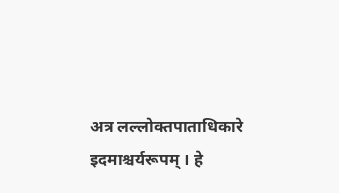अत्र लल्लोक्तपाताधिकारे इदमाश्चर्यरूपम् । हे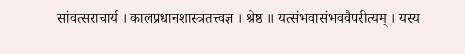सांवत्सराचार्य । कालप्रधानशास्त्रतत्त्वज्ञ । श्रेष्ठ ॥ यत्संभवासंभववैपरीत्यम् । यस्य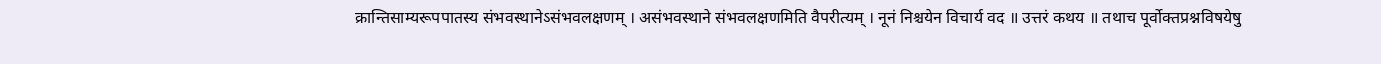क्रान्तिसाम्यरूपपातस्य संभवस्थानेऽसंभवलक्षणम् । असंभवस्थाने संभवलक्षणमिति वैपरीत्यम् । नूनं निश्चयेन विचार्य वद ॥ उत्तरं कथय ॥ तथाच पूर्वोक्तप्रश्नविषयेषु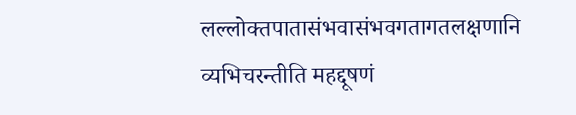लल्लोक्तपातासंभवासंभवगतागतलक्षणानि व्यभिचरन्तीति महद्दूषणं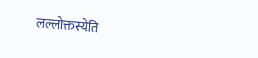लल्लोक्तस्येति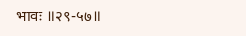भावः ॥२९-५७॥